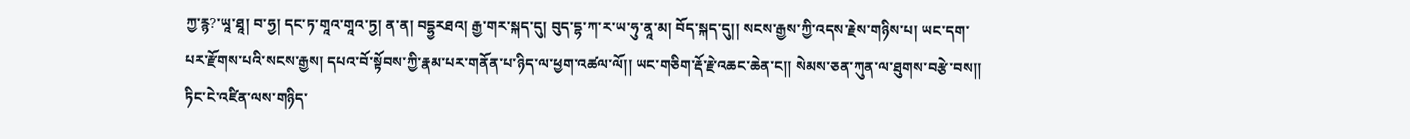ཀྱ་རྙ?་ཡཱ་ཐཱ། བ་ཧྱ། དང་ཏ་གཱའ་གཱའ་ཏྱ། ན་ན། བདྷྱརཐའ། རྒྱ་གར་སྐད་དུ། བུད་དྷ་ཀ་ར་ཡ་ཧུ་ནཱ་མ། བོད་སྐད་དུ།། སངས་རྒྱས་ཀྱི་འདས་རྗེས་གཉིས་པ། ཡང་དག་པར་རྫོགས་པའི་སངས་རྒྱས། དཔའ་བོ་སྟོབས་ཀྱི་རྣམ་པར་གནོན་པ་ཉིད་ལ་ཕྱག་འཚལ་ལོ།། ཡང་གཅིག་རྡོ་རྗེ་འཆང་ཆེན་ང།། སེམས་ཅན་ཀུན་ལ་ཐུགས་བརྩེ་བས།། ཏིང་ངེ་འཛིན་ལས་གཉིད་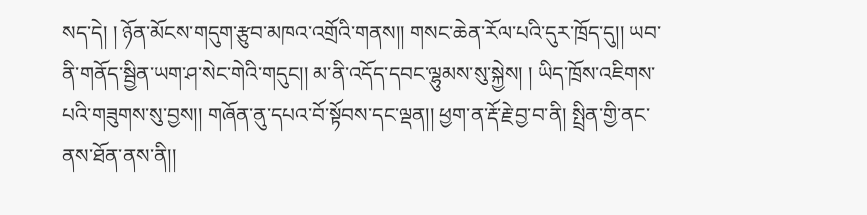སད་དེ། ། ཉོན་མོངས་གདུག་རྩུབ་མཁའ་འགྲོའི་གནས།། གསང་ཆེན་རོལ་པའི་དུར་ཁྲོད་དུ།། ཡབ་ནི་གནོད་སྦྱིན་ཡག་ཤ་སེང་གེའི་གདུང།། མ་ནི་འདོད་དབང་ལྷུམས་སུ་སྐྱེས། ། ཡིད་ཁྲོས་འཇིགས་པའི་གཟུགས་སུ་བྱས།། གཞོན་ནུ་དཔའ་བོ་སྟོབས་དང་ལྡན།། ཕྱག་ན་རྡོ་རྗེ་བྱ་བ་ནི། སྤྲིན་གྱི་ནང་ནས་ཐོན་ནས་ནི།།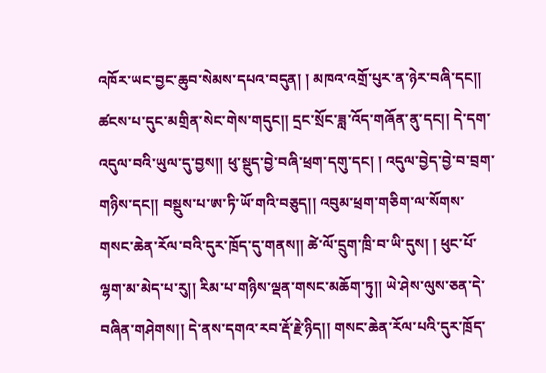འཁོར་ཡང་བྱང་ཆུབ་སེམས་དཔའ་བདུན། ། མཁའ་འགྲོ་པུར་ན་ཉེར་བཞི་དང།། ཚངས་པ་དུང་མགྲིན་སེང་གེས་གདུང།། དྲང་སྲོང་ཟླ་འོད་གཞོན་ནུ་དང།། དེ་དག་འདུལ་བའི་ཡུལ་དུ་བྱས།། ཕུ་སྡུད་བྱེ་བཞི་ཕྲག་དགུ་དང། ། འདུལ་བྱེད་བྱེ་བ་བྲག་གཉིས་དང།། བསྡུས་པ་ཨ་ཏི་ཡོ་གའི་བཅུད།། འབུམ་ཕྲག་གཅིག་ལ་སོགས་གསང་ཆེན་རོལ་བའི་དུར་ཁྲོད་དུ་གནས།། ཚེ་ལོ་དྲུག་ཁྲི་བ་ཡི་དུས། ། ཕུང་པོ་ལྷག་མ་མེད་པ་རུ།། རིམ་པ་གཉིས་ལྡན་གསང་མཆོག་ཏུ།། ཡེ་ཤེས་ལུས་ཅན་དེ་བཞིན་གཤེགས།། དེ་ནས་དགའ་རབ་རྡོ་རྗེ་ཉིད།། གསང་ཆེན་རོལ་པའི་དུར་ཁྲོད་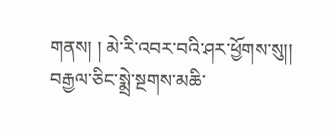གནས། ། མེ་རི་འབར་བའི་ཤར་ཕྱོགས་སུ།། བརྒྱལ་ཅིང་སྨྲེ་སྔགས་མཆི་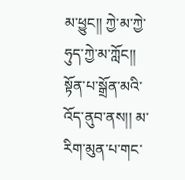མ་ཕྱུང།། ཀྱེ་མ་ཀྱེ་ཧུད་ཀྱེ་མ་ཀློང།། སྟོན་པ་སྒྲོན་མའི་འོད་ནུབ་ནས།། མ་རིག་མུན་པ་གང་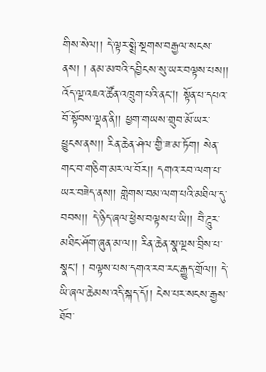གིས་སེལ།། དེ་ལྟར་སྨྲེ་སྔགས་བརྒྱལ་སངས་ནས། ། ནམ་མཁའི་དབྱིངས་སུ་ཡར་བལྟས་པས།། འོད་ལྔ་འཇའ་ཚོན་འཁྲུག་པའི་ནང།། སྟོན་པ་དཔའ་བོ་སྟོབས་ལྡན་ནི།། ཕྱག་གཡས་གྲུབ་མོ་ཡར་ཕྱུངས་ནས།། རིན་ཆེན་ཤེལ་གྱི་ཟ་མ་ཏོག། སེན་གང་བ་གཅིག་མར་ལ་བོར།། དགའ་རབ་ལག་པ་ཡར་བཟེད་ནས།། གླེགས་བམ་ལག་པའི་མཐིལ་དུ་བབས།། དེ་ཉིད་ཞལ་ཕྱེས་བལྟས་པ་ཡི།། བཻ་ཌཱུར་མཐིང་ཤོག་ཞུན་མ་ལ།། རིན་ཆེན་སྣ་ལྔས་བྲིས་པ་སྣང། ། བལྟས་པས་དགའ་རབ་རང་རྒྱུད་གྲོལ།། དེ་ཡི་ཞལ་ཆེམས་འདི་སྐད་དོ།། ངེས་པར་སངས་རྒྱས་ཐོབ་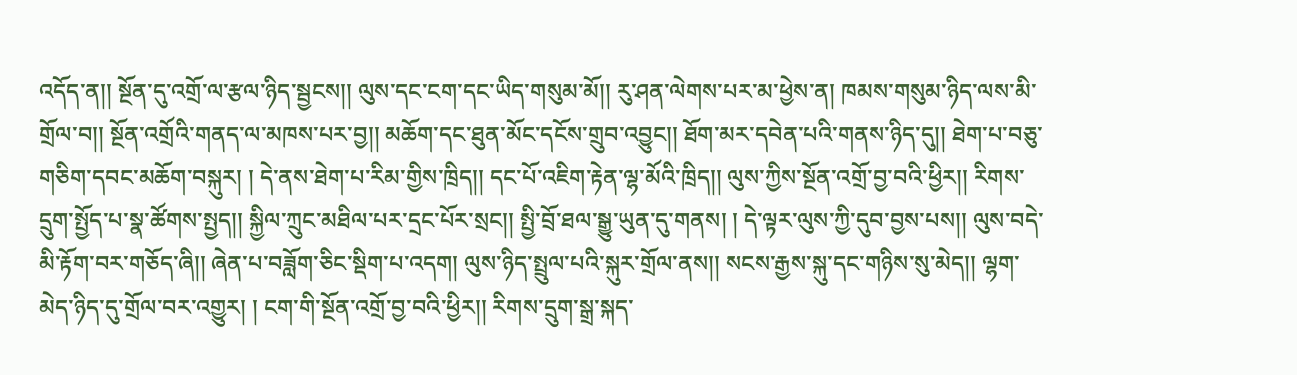འདོད་ན།། སྔོན་དུ་འགྲོ་ལ་རྩལ་ཉིད་སྦྱངས།། ལུས་དང་ངག་དང་ཡིད་གསུམ་མོ།། རུ་ཤན་ལེགས་པར་མ་ཕྱེས་ན། ཁམས་གསུམ་ཉིད་ལས་མི་གྲོལ་བ།། སྔོན་འགྲོའི་གནད་ལ་མཁས་པར་བྱ།། མཆོག་དང་ཐུན་མོང་དངོས་གྲུབ་འབྱུང།། ཐོག་མར་དབེན་པའི་གནས་ཉིད་དུ།། ཐེག་པ་བཅུ་གཅིག་དབང་མཆོག་བསྐུར། ། དེ་ནས་ཐེག་པ་རིམ་གྱིས་ཁྲིད།། དང་པོ་འཇིག་རྟེན་ལྷ་མོའི་ཁྲིད།། ལུས་ཀྱིས་སྔོན་འགྲོ་བྱ་བའི་ཕྱིར།། རིགས་དྲུག་སྤྱོད་པ་སྣ་ཚོགས་སྤྱད།། སྐྱིལ་ཀྲུང་མཐིལ་པར་དྲང་པོར་སྲང།། སྤྱི་བྲོ་ཐལ་སྒྱུ་ཡུན་དུ་གནས། ། དེ་ལྟར་ལུས་ཀྱི་དུབ་བྱས་པས།། ལུས་བདེ་མི་རྟོག་བར་གཅོད་ཞི།། ཞེན་པ་བཟློག་ཅིང་སྡིག་པ་འདག། ལུས་ཉིད་སྤྲུལ་པའི་སྐུར་གྲོལ་ནས།། སངས་རྒྱས་སྐུ་དང་གཉིས་སུ་མེད།། ལྷག་མེད་ཉིད་དུ་གྲོལ་བར་འགྱུར། ། ངག་གི་སྔོན་འགྲོ་བྱ་བའི་ཕྱིར།། རིགས་དྲུག་སྒྲ་སྐད་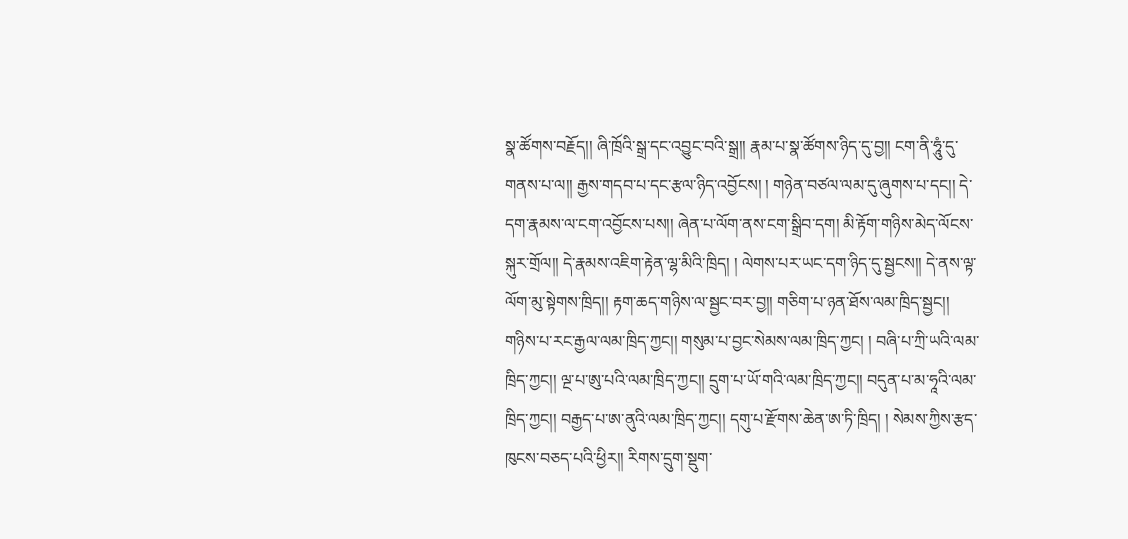སྣ་ཚོགས་བརྗོད།། ཞི་ཁྲོའི་སྒྲ་དང་འབྱུང་བའི་སྒྲ།། རྣམ་པ་སྣ་ཚོགས་ཉིད་དུ་བྱ།། ངག་ནི་ཧཱུཾ་དུ་གནས་པ་ལ།། རྒྱས་གདབ་པ་དང་རྩལ་ཉིད་འབྱོངས། ། གཉེན་བཙལ་ལམ་དུ་ཞུགས་པ་དང།། དེ་དག་རྣམས་ལ་ངག་འབྱོངས་པས།། ཞེན་པ་ལོག་ནས་ངག་སྒྲིབ་དག། མི་རྟོག་གཉིས་མེད་ལོངས་སྐུར་གྲོལ།། དེ་རྣམས་འཇིག་རྟེན་ལྷ་མིའི་ཁྲིད། ། ལེགས་པར་ཡང་དག་ཉིད་དུ་སྦྱངས།། དེ་ནས་ལྟ་ལོག་མུ་སྟེགས་ཁྲིད།། རྟག་ཆད་གཉིས་ལ་སྦྱང་བར་བྱ།། གཅིག་པ་ཉན་ཐོས་ལམ་ཁྲིད་སྦྱང།། གཉིས་པ་རང་རྒྱལ་ལམ་ཁྲིད་ཀྱང།། གསུམ་པ་བྱང་སེམས་ལམ་ཁྲིད་ཀྱང། ། བཞི་པ་ཀྲི་ཡའི་ལམ་ཁྲིད་ཀྱང།། ལྔ་པ་ཨུ་པའི་ལམ་ཁྲིད་ཀྱང།། དྲུག་པ་ཡོ་གའི་ལམ་ཁྲིད་ཀྱང།། བདུན་པ་མ་ཧཱའི་ལམ་ཁྲིད་ཀྱང།། བརྒྱད་པ་ཨ་ནུའི་ལམ་ཁྲིད་ཀྱང།། དགུ་པ་རྫོགས་ཆེན་ཨ་ཏི་ཁྲིད། ། སེམས་ཀྱིས་རྩད་ཁུངས་བཅད་པའི་ཕྱིར།། རིགས་དྲུག་སྡུག་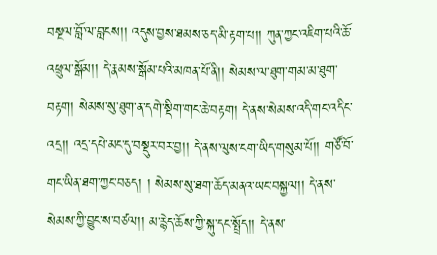བསྔལ་བློ་ལ་བླངས།། འདུས་བྱས་ཐམས་ཅད་མི་རྟག་པ།། ཀུན་ཀྱང་འཇིག་པའི་ཆོ་འཕྲུལ་སྒོམ།། དེ་རྣམས་སྒོམ་པའི་མཁན་པོ་ནི།། སེམས་ལ་ཐུག་གམ་མ་ཐུག་བརྟག། སེམས་སུ་ཐུག་ན་དགེ་སྡིག་གང་ཆེ་བརྟག། དེ་ནས་སེམས་འདི་གང་འདིང་འདྲ།། འདྲ་དཔེ་མང་དུ་བསྡུར་བར་བྱ།། དེ་ནས་ལུས་ངག་ཡིད་གསུམ་པོ།། གཙོ་བོ་གང་ཡིན་ཐག་ཀྱང་བཅད། ། སེམས་སུ་ཐག་ཆོད་མནའ་ཡང་བསྐྱལ།། དེ་ནས་སེམས་ཀྱི་བྱུང་ས་བཙལ།། མ་རྙེད་ཆོས་ཀྱི་སྐུ་དང་སྤྲོད།། དེ་ནས་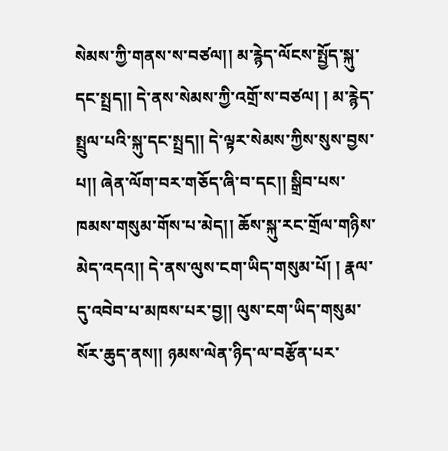སེམས་ཀྱི་གནས་ས་བཙལ།། མ་རྙེད་ལོངས་སྤྱོད་སྐུ་དང་སྤྲད།། དེ་ནས་སེམས་ཀྱི་འགྲོ་ས་བཙལ། ། མ་རྙེད་སྤྲུལ་པའི་སྐུ་དང་སྤྲད།། དེ་ལྟར་སེམས་ཀྱིས་སུས་བྱས་པ།། ཞེན་ལོག་བར་གཅོད་ཞི་བ་དང།། སྒྲིབ་པས་ཁམས་གསུམ་གོས་པ་མེད།། ཆོས་སྐུ་རང་གྲོལ་གཉིས་མེད་འདའ།། དེ་ནས་ལུས་ངག་ཡིད་གསུམ་པོ། ། རྣལ་དུ་འབེབ་པ་མཁས་པར་བྱ།། ལུས་ངག་ཡིད་གསུམ་སོར་ཆུད་ནས།། ཉམས་ལེན་ཉིད་ལ་བརྩོན་པར་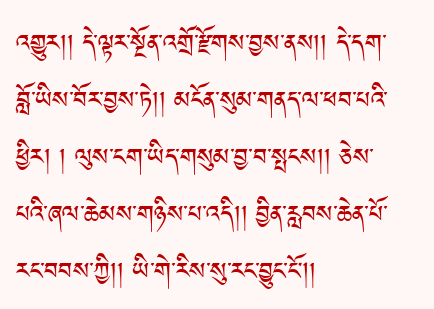འགྱུར།། དེ་ལྟར་སྔོན་འགྲོ་རྫོགས་བྱས་ནས།། དེ་དག་བློ་ཡིས་བོར་བྱས་ཏེ།། མངོན་སུམ་གནད་ལ་ཕབ་པའི་ཕྱིར། ། ལུས་ངག་ཡིད་གསུམ་བྱ་བ་སྤངས།། ཅེས་པའི་ཞལ་ཆེམས་གཉིས་པ་འདི།། བྱིན་རླབས་ཆེན་པོ་རང་བབས་ཀྱི།། ཡི་གེ་རིས་སུ་རང་བྱུང་ངོ།།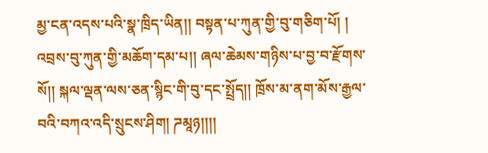མྱ་ངན་འདས་པའི་སྣ་ཁྲིད་ཡིན།། བསྟན་པ་ཀུན་གྱི་བུ་གཅིག་པོ། ། འབྲས་བུ་ཀུན་གྱི་མཆོག་དམ་པ།། ཞལ་ཆེམས་གཉིས་པ་བྱ་བ་རྫོགས་སོ།། སྐལ་ལྡན་ལས་ཅན་སྙིང་གི་བུ་དང་སྤྲོད།། ཁྲོས་མ་ནག་མོས་རྒྱལ་བའི་བཀའ་འདི་སྲུངས་ཤིག། ཌམཱཉ།།།།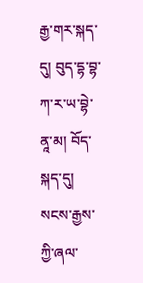རྒྱ་གར་སྐད་དུ། བུད་དྷ་བྷ་ཀ་ར་ཡ་བྷེ་ནཱ་མ། བོད་སྐད་དུ། སངས་རྒྱས་ཀྱི་ཞལ་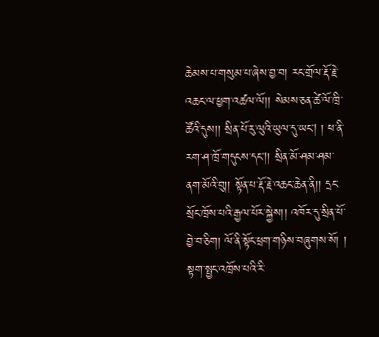ཆེམས་པ་གསུམ་པ་ཞེས་བྱ་བ། རང་གྲོལ་རྡོ་རྗེ་འཆང་ལ་ཕྱག་འཚལ་ལོ།། སེམས་ཅན་ཚེ་ལོ་ཁྲི་ཚོའི་དུས།། སྲིན་པོ་རུ་ལུའི་ཡུལ་དུ་ཡང། ། ཕ་ནི་རག་ཤ་ཁྲོ་གདུངས་དང།། སྲིན་མོ་ཤམ་ཤམ་ནག་མོའི་བུ།། སྟོན་པ་རྡོ་རྗེ་འཆང་ཆེན་ནི།། དྲང་སྲོང་ཁྲོས་པའི་རྒྱལ་པོར་སྐྱེས།། འཁོར་དུ་སྲིན་པོ་བྱེ་བ་ཅིག། ལོ་ནི་སྟོང་ཕྲག་གཉིས་བཞུགས་སོ། ། སྟག་སྤྱང་འཁྲོས་པའི་རི་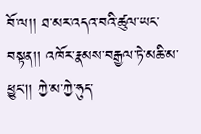བོ་ལ།། ཐ་མར་འདའ་བའི་ཚུལ་ཡང་བསྟན།། འཁོར་རྣམས་བརྒྱལ་ཏེ་མཆི་མ་ཕྱུང།། ཀྱེ་མ་ཀྱེ་ཧུད་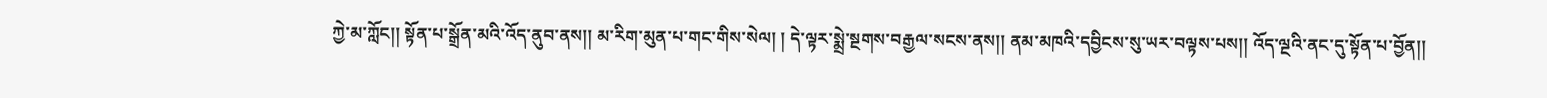ཀྱེ་མ་ཀློང།། སྟོན་པ་སྒྲོན་མའི་འོད་ནུབ་ནས།། མ་རིག་མུན་པ་གང་གིས་སེལ། ། དེ་ལྟར་སྨྲེ་སྔགས་བརྒྱལ་སངས་ནས།། ནམ་མཁའི་དབྱིངས་སུ་ཡར་བལྟས་པས།། འོད་ལྔའི་ནང་དུ་སྟོན་པ་བྱོན།།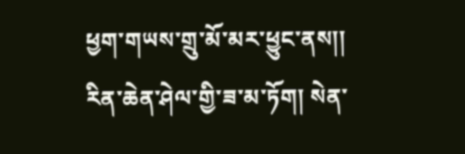ཕྱག་གཡས་གྲུ་མོ་མར་ཕྱུང་ནས།། རིན་ཆེན་ཤེལ་གྱི་ཟ་མ་ཏོག། སེན་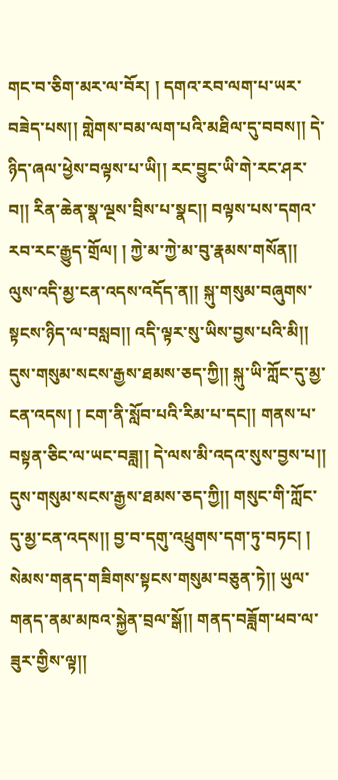གང་བ་ཅིག་མར་ལ་བོར། ། དགའ་རབ་ལག་པ་ཡར་བཟེད་པས།། གླེགས་བམ་ལག་པའི་མཐིལ་དུ་བབས།། དེ་ཉིད་ཞལ་ཕྱེས་བལྟས་པ་ཡི།། རང་བྱུང་ཡི་གེ་རང་ཤར་བ།། རིན་ཆེན་སྣ་ལྔས་བྲིས་པ་སྣང།། བལྟས་པས་དགའ་རབ་རང་རྒྱུད་གྲོལ། ། ཀྱེ་མ་ཀྱེ་མ་བུ་རྣམས་གསོན།། ལུས་འདི་མྱ་ངན་འདས་འདོད་ན།། སྐུ་གསུམ་བཞུགས་སྟངས་ཉིད་ལ་བསླབ།། འདི་ལྟར་སུ་ཡིས་བྱས་པའི་མི།། དུས་གསུམ་སངས་རྒྱས་ཐམས་ཅད་ཀྱི།། སྐུ་ཡི་ཀློང་དུ་མྱ་ངན་འདས། ། ངག་ནི་སློབ་པའི་རིམ་པ་དང།། གནས་པ་བསྟན་ཅིང་ལ་ཡང་བཟླ།། དེ་ལས་མི་འདའ་སུས་བྱས་པ།། དུས་གསུམ་སངས་རྒྱས་ཐམས་ཅད་ཀྱི།། གསུང་གི་ཀློང་དུ་མྱ་ངན་འདས།། བྱ་བ་དགུ་འཕྲུགས་དག་ཏུ་བཏང། ། སེམས་གནད་གཟིགས་སྟངས་གསུམ་བཅུན་ཏེ།། ཡུལ་གནད་ནམ་མཁའ་སྐྱེན་བྲལ་སྒོ།། གནད་བཟློག་ཕབ་ལ་ཟུར་གྱིས་ལྟ།།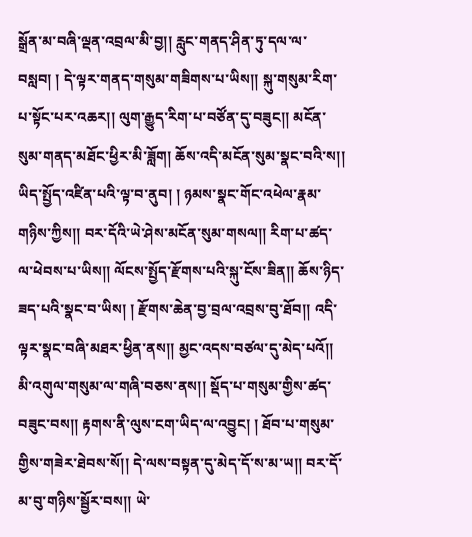སྒྲོན་མ་བཞི་ལྡན་འབྲལ་མི་བྱ།། རླུང་གནད་ཤིན་ཏུ་དལ་ལ་བསླབ། ། དེ་ལྟར་གནད་གསུམ་གཟིགས་པ་ཡིས།། སྐུ་གསུམ་རིག་པ་སྟོང་པར་འཆར།། ལུག་རྒྱུད་རིག་པ་བཙོན་དུ་བཟུང།། མངོན་སུམ་གནད་མཐོང་ཕྱིར་མི་ཟློག། ཆོས་འདི་མངོན་སུམ་སྣང་བའི་ས།། ཡིད་སྤྱོད་འཛིན་པའི་ལྟ་བ་ནུབ། ། ཉམས་སྣང་གོང་འཕེལ་རྣམ་གཉིས་ཀྱིས།། བར་དོའི་ཡེ་ཤེས་མངོན་སུམ་གསལ།། རིག་པ་ཚད་ལ་ཕེབས་པ་ཡིས།། ལོངས་སྤྱོད་རྫོགས་པའི་སྐུ་ངོས་ཟིན།། ཆོས་ཉིད་ཟད་པའི་སྣང་བ་ཡིས། ། རྫོགས་ཆེན་བྱ་བྲལ་འབྲས་བུ་ཐོབ།། འདི་ལྟར་སྣང་བཞི་མཐར་ཕྱིན་ནས།། མྱང་འདས་བཙལ་དུ་མེད་པའོ།། མི་འགུལ་གསུམ་ལ་གཞི་བཅས་ནས།། སྡོད་པ་གསུམ་གྱིས་ཚད་བཟུང་བས།། རྟགས་ནི་ལུས་ངག་ཡིད་ལ་འབྱུང། ། ཐོབ་པ་གསུམ་གྱིས་གཟེར་ཐེབས་སོ།། དེ་ལས་བསྟན་དུ་མེད་དོ་ས་མ་ཡ།། བར་དོ་མ་བུ་གཉིས་སྦྱོར་བས།། ཡེ་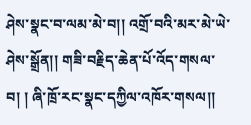ཤེས་སྣང་བ་ལམ་མེ་བ།། འགྲོ་བའི་མར་མེ་ཡེ་ཤེས་སྒྲོན།། གཟི་བརྗིད་ཆེན་པོ་འོད་གསལ་བ། ། ཞི་ཁྲོ་རང་སྣང་དཀྱིལ་འཁོར་གསལ།།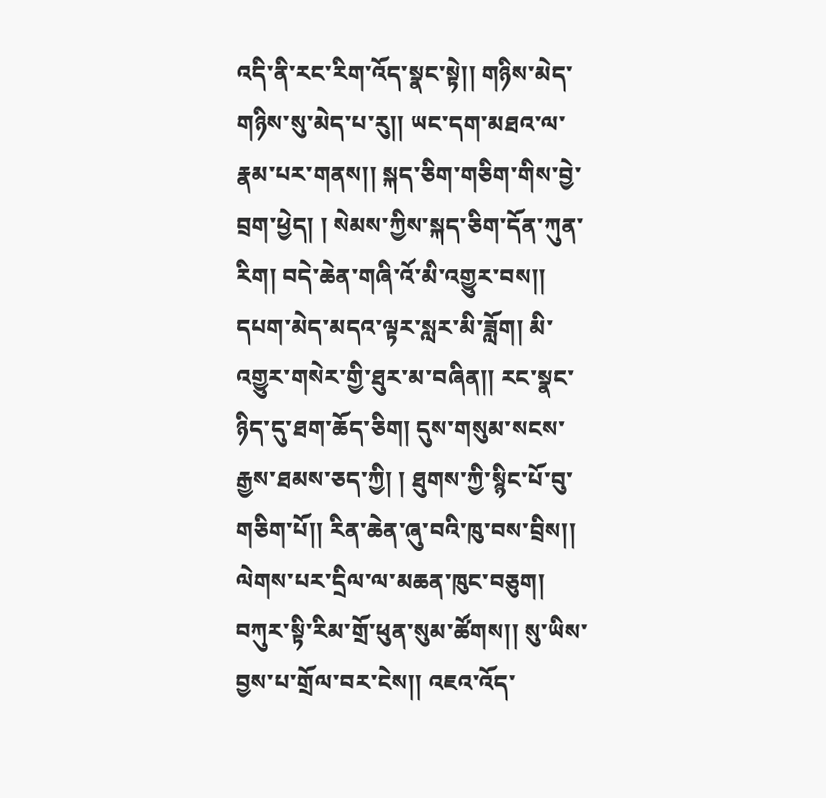འདི་ནི་རང་རིག་འོད་སྣང་སྟེ།། གཉིས་མེད་གཉིས་སུ་མེད་པ་རུ།། ཡང་དག་མཐའ་ལ་རྣམ་པར་གནས།། སྐད་ཅིག་གཅིག་གིས་བྱེ་བྲག་ཕྱེད། ། སེམས་ཀྱིས་སྐད་ཅིག་དོན་ཀུན་རིག། བདེ་ཆེན་གཞི་འོ་མི་འགྱུར་བས།། དཔག་མེད་མདའ་ལྟར་སླར་མི་ཟློག། མི་འགྱུར་གསེར་གྱི་ཐུར་མ་བཞིན།། རང་སྣང་ཉིད་དུ་ཐག་ཆོད་ཅིག། དུས་གསུམ་སངས་རྒྱས་ཐམས་ཅད་ཀྱི། ། ཐུགས་ཀྱི་སྙིང་པོ་བུ་གཅིག་པོ།། རིན་ཆེན་ཞུ་བའི་ཁུ་བས་བྲིས།། ལེགས་པར་དྲིལ་ལ་མཆན་ཁུང་བཅུག། བཀུར་སྟི་རིམ་གྲོ་ཕུན་སུམ་ཚོགས།། སུ་ཡིས་བྱས་པ་གྲོལ་བར་ངེས།། འཇའ་འོད་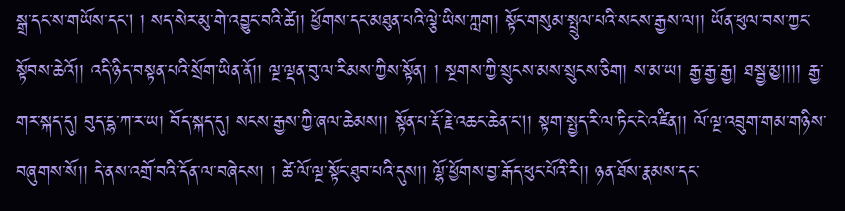སྒྲ་དང་ས་གཡོས་དང། ། སད་སེར་མུ་གེ་འབྱུང་བའི་ཚེ།། ཕྱོགས་དང་མཐུན་པའི་ལྕེ་ཡིས་ཀླག། སྟོང་གསུམ་སྤྲུལ་པའི་སངས་རྒྱས་ལ།། ཡོན་ཕུལ་བས་ཀྱང་སྟོབས་ཆེའོ།། འདི་ཉིད་བསྟན་པའི་སྲོག་ཡིན་ནོ།། ལྔ་ལྡན་བུ་ལ་རིམས་ཀྱིས་སྟོན། ། སྔགས་ཀྱི་སྲུངས་མས་སྲུངས་ཅིག། ས་མ་ཡ། རྒྱ་རྒྱ་རྒྱ། ཐསྦྱ་མྱ།།།། རྒྱ་གར་སྐད་དུ། བུད་དྷ་ཀ་ར་ཡ། བོད་སྐད་དུ། སངས་རྒྱས་ཀྱི་ཞལ་ཆེམས།། སྟོན་པ་རྡོ་རྗེ་འཆང་ཆེན་ང།། སྟག་སྤྱད་རི་ལ་ཏིང་ངེ་འཛིན།། ལོ་ལྔ་འབྲུག་གམ་གཉིས་བཞུགས་སོ།། དེ་ནས་འགྲོ་བའི་དོན་ལ་བཞེངས། ། ཚེ་ལོ་ལྔ་སྟོང་ཐུབ་པའི་དུས།། ལྷོ་ཕྱོགས་བྱ་རྒོད་ཕུང་པོའི་རི།། ཉན་ཐོས་རྣམས་དང་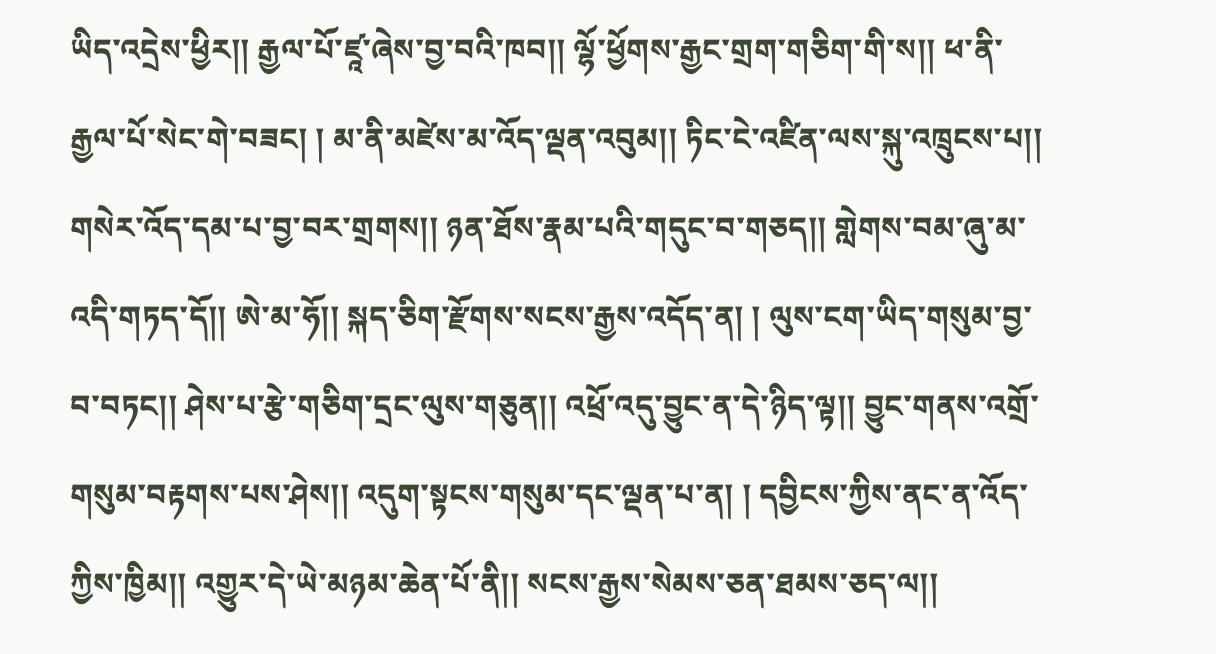ཡིད་འདྲེས་ཕྱིར།། རྒྱལ་པོ་ཛཱ་ཞེས་བྱ་བའི་ཁབ།། ལྷོ་ཕྱོགས་རྒྱང་གྲག་གཅིག་གི་ས།། ཕ་ནི་རྒྱལ་པོ་སེང་གེ་བཟང། ། མ་ནི་མཛེས་མ་འོད་ལྡན་འབུམ།། ཏིང་ངེ་འཛིན་ལས་སྐུ་འཁྲུངས་པ།། གསེར་འོད་དམ་པ་བྱ་བར་གྲགས།། ཉན་ཐོས་རྣམ་པའི་གདུང་བ་གཅད།། གླེགས་བམ་ཞུ་མ་འདི་གཏད་དོ།། ཨེ་མ་ཧོ།། སྐད་ཅིག་རྫོགས་སངས་རྒྱས་འདོད་ན། ། ལུས་ངག་ཡིད་གསུམ་བྱ་བ་བཏང།། ཤེས་པ་རྩེ་གཅིག་དྲང་ལུས་གཅུན།། འཕྲོ་འདུ་བྱུང་ན་དེ་ཉིད་ལྟ།། བྱུང་གནས་འགྲོ་གསུམ་བརྟགས་པས་ཤེས།། འདུག་སྟངས་གསུམ་དང་ལྡན་པ་ན། ། དབྱིངས་ཀྱིས་ནང་ན་འོད་ཀྱིས་ཁྱིམ།། འགྱུར་དེ་ཡེ་མཉམ་ཆེན་པོ་ནི།། སངས་རྒྱས་སེམས་ཅན་ཐམས་ཅད་ལ།།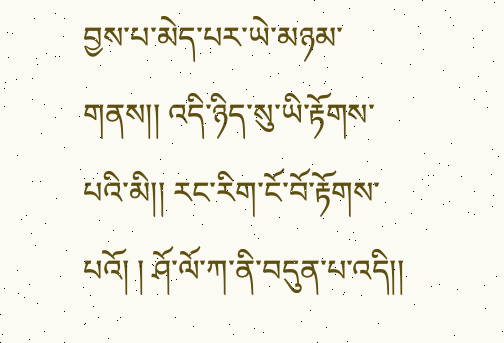བྱས་པ་མེད་པར་ཡེ་མཉམ་གནས།། འདི་ཉིད་སུ་ཡི་རྟོགས་པའི་མི།། རང་རིག་ངོ་བོ་རྟོགས་པའོ། ། ཤོ་ལོ་ཀ་ནི་བདུན་པ་འདི།།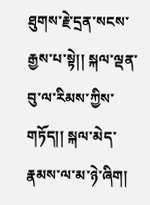ཐུགས་རྗེ་དྲན་སངས་རྒྱས་པ་སྟེ།། སྐལ་ལྡན་བུ་ལ་རིམས་ཀྱིས་གཏོད།། སྐལ་མེད་རྣམས་ལ་མ་ཉེ་ཞིག།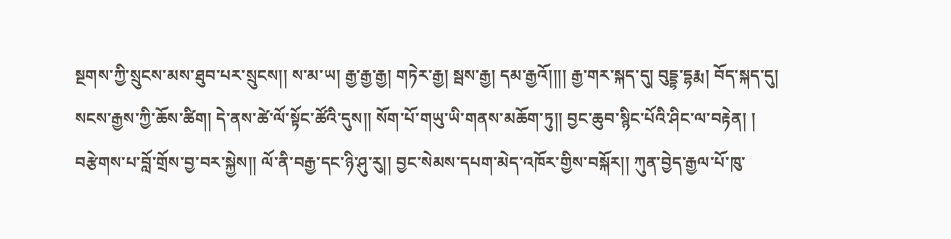སྔགས་ཀྱི་སྲུངས་མས་ཐུབ་པར་སྲུངས།། ས་མ་ཡ། རྒྱ་རྒྱ་རྒྱ། གཏེར་རྒྱ། སྦས་རྒྱ། དམ་རྒྱའོ།།།། རྒྱ་གར་སྐད་དུ། བུདྡྷ་དྷརྨ། བོད་སྐད་དུ། སངས་རྒྱས་ཀྱི་ཆོས་ཚིག། དེ་ནས་ཚེ་ལོ་སྟོང་ཚོའི་དུས།། སོག་པོ་གཡུ་ཡི་གནས་མཆོག་ཏུ།། བྱང་ཆུབ་སྙིང་པོའི་ཤིང་ལ་བརྟེན། ། བརྩེགས་པ་བློ་གྲོས་བྱ་བར་སྐྱེས།། ལོ་ནི་བརྒྱ་དང་ཉི་ཤུ་རུ།། བྱང་སེམས་དཔག་མེད་འཁོར་གྱིས་བསྐོར།། ཀུན་བྱེད་རྒྱལ་པོ་ཁུ་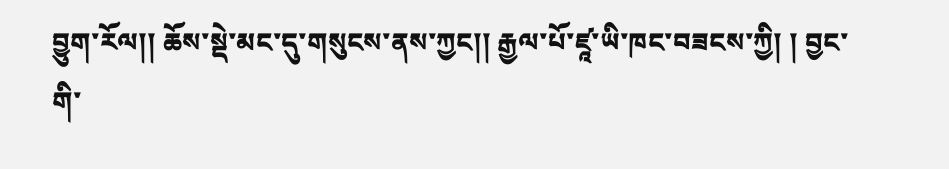བྱུག་རོལ།། ཆོས་སྡེ་མང་དུ་གསུངས་ནས་ཀྱང།། རྒྱལ་པོ་ཛཱ་ཡི་ཁང་བཟངས་ཀྱི། ། བྱང་གི་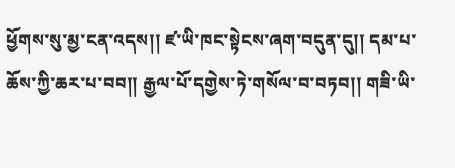ཕྱོགས་སུ་མྱ་ངན་འདས།། ཛ་ཡི་ཁང་སྟེངས་ཞག་བདུན་དུ།། དམ་པ་ཆོས་ཀྱི་ཆར་པ་བབ།། རྒྱལ་པོ་དགྱེས་ཏེ་གསོལ་བ་བཏབ།། གཟི་ཡི་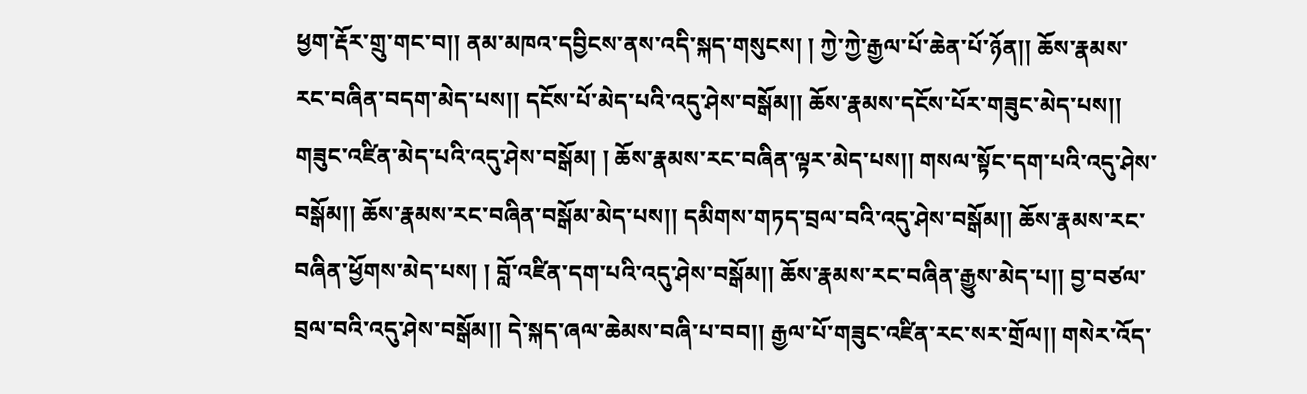ཕྱག་རྡོར་གྲུ་གང་བ།། ནམ་མཁའ་དབྱིངས་ནས་འདི་སྐད་གསུངས། ། ཀྱེ་ཀྱེ་རྒྱལ་པོ་ཆེན་པོ་ཉོན།། ཆོས་རྣམས་རང་བཞིན་བདག་མེད་པས།། དངོས་པོ་མེད་པའི་འདུ་ཤེས་བསྒོམ།། ཆོས་རྣམས་དངོས་པོར་གཟུང་མེད་པས།། གཟུང་འཛིན་མེད་པའི་འདུ་ཤེས་བསྒོམ། ། ཆོས་རྣམས་རང་བཞིན་ལྟར་མེད་པས།། གསལ་སྟོང་དག་པའི་འདུ་ཤེས་བསྒོམ།། ཆོས་རྣམས་རང་བཞིན་བསྒོམ་མེད་པས།། དམིགས་གཏད་བྲལ་བའི་འདུ་ཤེས་བསྒོམ།། ཆོས་རྣམས་རང་བཞིན་ཕྱོགས་མེད་པས། ། བློ་འཛིན་དག་པའི་འདུ་ཤེས་བསྒོམ།། ཆོས་རྣམས་རང་བཞིན་རྒྱུས་མེད་པ།། བྱ་བཙལ་བྲལ་བའི་འདུ་ཤེས་བསྒོམ།། དེ་སྐད་ཞལ་ཆེམས་བཞི་པ་བབ།། རྒྱལ་པོ་གཟུང་འཛིན་རང་སར་གྲོལ།། གསེར་འོད་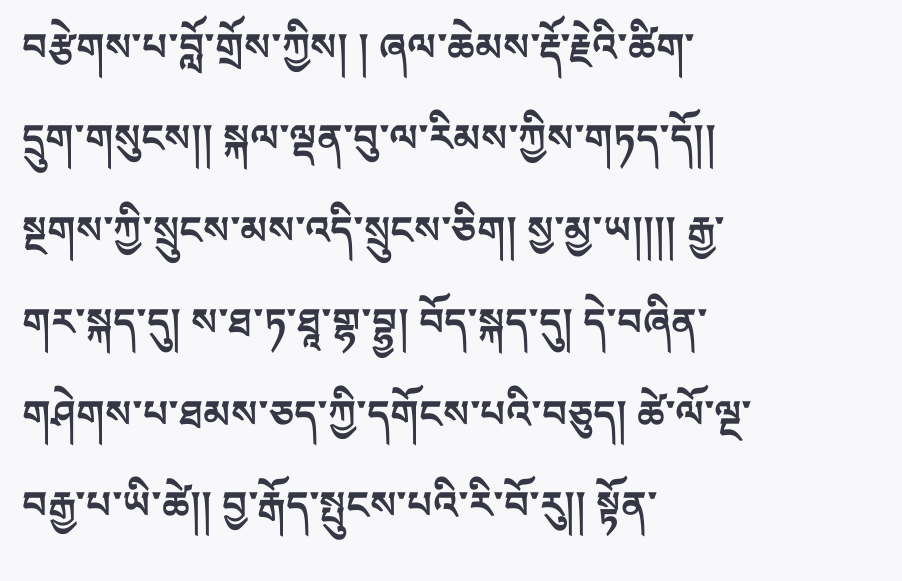བརྩེགས་པ་བློ་གྲོས་ཀྱིས། ། ཞལ་ཆེམས་རྡོ་རྗེའི་ཚིག་དྲུག་གསུངས།། སྐལ་ལྡན་བུ་ལ་རིམས་ཀྱིས་གཏད་དོ།། སྔགས་ཀྱི་སྲུངས་མས་འདི་སྲུངས་ཅིག། སྱ་མྱ་ཡ།།།། རྒྱ་གར་སྐད་དུ། ས་ཐ་ཏ་ཐཱ་གྷ་བྷྱ། བོད་སྐད་དུ། དེ་བཞིན་གཤེགས་པ་ཐམས་ཅད་ཀྱི་དགོངས་པའི་བཅུད། ཚེ་ལོ་ལྔ་བརྒྱ་པ་ཡི་ཚེ།། བྱ་རྒོད་སྤུངས་པའི་རི་བོ་རུ།། སྟོན་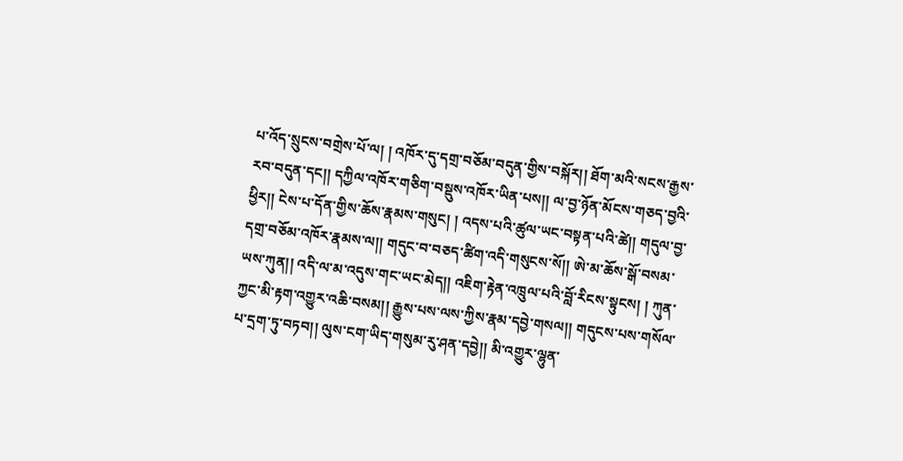པ་འོད་སྲུངས་བགྲེས་པོ་ལ། ། འཁོར་དུ་དགྲ་བཅོམ་བདུན་གྱིས་བསྐོར།། ཐོག་མའི་སངས་རྒྱས་རབ་བདུན་དང།། དཀྱིལ་འཁོར་གཅིག་བསྡུས་འཁོར་ཡིན་པས།། ལ་བྱ་ཉོན་མོངས་གཅད་བྱའི་ཕྱིར།། ངེས་པ་དོན་གྱིས་ཆོས་རྣམས་གསུང། ། འདས་པའི་ཚུལ་ཡང་བསྟན་པའི་ཚེ།། གདུལ་བྱ་དགྲ་བཅོམ་འཁོར་རྣམས་ལ།། གདུང་བ་བཅད་ཚིག་འདི་གསུངས་སོ།། ཨེ་མ་ཆོས་སྒོ་བསམ་ཡས་ཀུན།། འདི་ལ་མ་འདུས་གང་ཡང་མེད།། འཇིག་རྟེན་འཁྲུལ་པའི་བློ་རིངས་སྟུངས། ། ཀུན་ཀྱང་མི་རྟག་འགྱུར་འཆི་བསམ།། རྒྱུས་པས་ལས་ཀྱིས་རྣམ་དབྱེ་གསལ།། གདུངས་པས་གསོལ་པ་དྲག་ཏུ་བཏབ།། ལུས་ངག་ཡིད་གསུམ་རུ་ཤན་དབྱེ།། མི་འགྱུར་ལྷུན་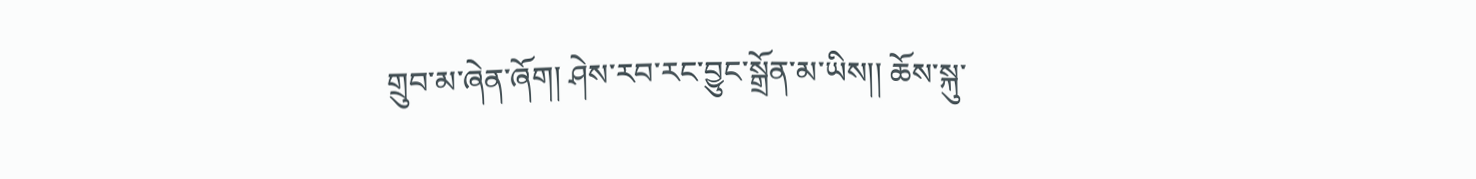གྲུབ་མ་ཞེན་ཞོག། ཤེས་རབ་རང་བྱུང་སྒྲོན་མ་ཡིས།། ཆོས་སྐུ་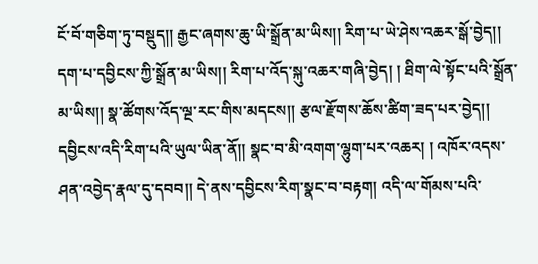ངོ་བོ་གཅིག་ཏུ་བསྡུད།། རྒྱང་ཞགས་ཆུ་ཡི་སྒྲོན་མ་ཡིས།། རིག་པ་ཡེ་ཤེས་འཆར་སྒོ་བྱེད།། དག་པ་དབྱིངས་ཀྱི་སྒྲོན་མ་ཡིས།། རིག་པ་འོད་སྐུ་འཆར་གཞི་བྱེད། ། ཐིག་ལེ་སྟོང་པའི་སྒྲོན་མ་ཡིས།། སྣ་ཚོགས་འོད་ལྔ་རང་གིས་མདངས།། རྩལ་རྫོགས་ཆོས་ཚིག་ཟད་པར་བྱེད།། དབྱིངས་འདི་རིག་པའི་ཡུལ་ཡིན་ནོ།། སྣང་བ་མི་འགག་ལྷུག་པར་འཆར། ། འཁོར་འདས་ཤན་འབྱེད་རྣལ་དུ་དབབ།། དེ་ནས་དབྱིངས་རིག་སྣང་བ་བརྟག། འདི་ལ་གོམས་པའི་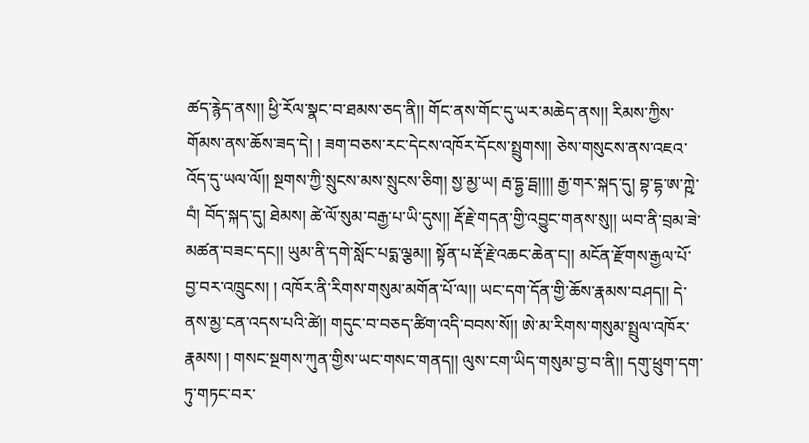ཚད་རྙེད་ནས།། ཕྱི་རོལ་སྣང་བ་ཐམས་ཅད་ནི།། གོང་ནས་གོང་དུ་ཡར་མཆེད་ནས།། རིམས་ཀྱིས་གོམས་ནས་ཆོས་ཟད་དེ། ། ཟག་བཅས་རང་དེངས་འཁོར་དོངས་སྤྲུགས།། ཅེས་གསུངས་ནས་འཇའ་འོད་དུ་ཡལ་ལོ།། སྔགས་ཀྱི་སྲུངས་མས་སྲུངས་ཅིག། སྱ་མྱ་ཡ། རྦ་དྷྱ་དྦ།།།། རྒྱ་གར་སྐད་དུ། བྷ་དྷ་ཨ་ཀྵེ་བཾ། བོད་སྐད་དུ། ཐེམས། ཚེ་ལོ་སུམ་བརྒྱ་པ་ཡི་དུས།། རྡོ་རྗེ་གདན་གྱི་འབྱུང་གནས་སུ།། ཡབ་ནི་བྲམ་ཟེ་མཚན་བཟང་དང།། ཡུམ་ནི་དགེ་སློང་པདྨ་ལྕམ།། སྟོན་པ་རྡོ་རྗེ་འཆང་ཆེན་ང།། མངོན་རྫོགས་རྒྱལ་པོ་བྱ་བར་འཁྲུངས། ། འཁོར་ནི་རིགས་གསུམ་མགོན་པོ་ལ།། ཡང་དག་དོན་གྱི་ཆོས་རྣམས་བཤད།། དེ་ནས་མྱ་ངན་འདས་པའི་ཚེ།། གདུང་བ་བཅད་ཚིག་འདི་བབས་སོ།། ཨེ་མ་རིགས་གསུམ་སྤྲུལ་འཁོར་རྣམས། ། གསང་སྔགས་ཀུན་གྱིས་ཡང་གསང་གནད།། ལུས་ངག་ཡིད་གསུམ་བྱ་བ་ནི།། དགུ་ཕྲུག་དག་ཏུ་གཏང་བར་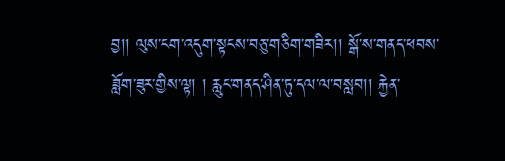བྱ།། ལུས་ངག་འདུག་སྟངས་བཅུ་གཅིག་གཟིར།། སྒོ་ས་གནད་ཕབས་ཟློག་ཟུར་གྱིས་ལྟ། ། རླུང་གནད་ཤིན་ཏུ་དལ་ལ་བསླབ།། རྐྱེན་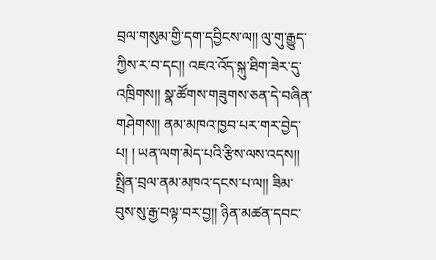བྲལ་གསུམ་གྱི་དག་དབྱིངས་ལ།། ལུ་གུ་རྒྱུད་ཀྱིས་ར་བ་དང།། འཇའ་འོད་སྐུ་ཐིག་ཟེར་དུ་འཁྲིགས།། སྣ་ཚོགས་གཟུགས་ཅན་དེ་བཞིན་གཤེགས།། ནམ་མཁའ་ཁྱབ་པར་གར་བྱེད་པ། ། ཡན་ལག་མེད་པའི་རྩིས་ལས་འདས།། སྤྲིན་བྲལ་ནམ་མཁའ་དངས་པ་ལ།། ཟིམ་བུས་སུ་རྒྱ་བལྟ་བར་བྱ།། ཉིན་མཚན་དབང་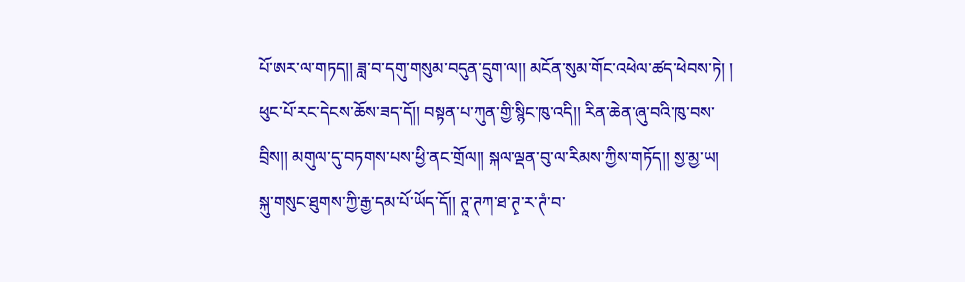པོ་ཨར་ལ་གཏད།། ཟླ་བ་དགུ་གསུམ་བདུན་དྲུག་ལ།། མངོན་སུམ་གོང་འཕེལ་ཚད་ཕེབས་ཏེ། ། ཕུང་པོ་རང་དེངས་ཆོས་ཟད་དོ།། བསྟན་པ་ཀུན་གྱི་སྙིང་ཁུ་འདི།། རིན་ཆེན་ཞུ་བའི་ཁུ་བས་བྲིས།། མགུལ་དུ་བཏགས་པས་ཕྱི་ནང་གྲོལ།། སྐལ་ལྡན་བུ་ལ་རིམས་ཀྱིས་གཏོད།། སྱ་མྱ་ཡ། སྐུ་གསུང་ཐུགས་ཀྱི་རྒྱ་དམ་པོ་ཡོད་དོ།། ཊཱ་ཊཀ་ཐ་ཊྭ་ར་ཊཾ་བ་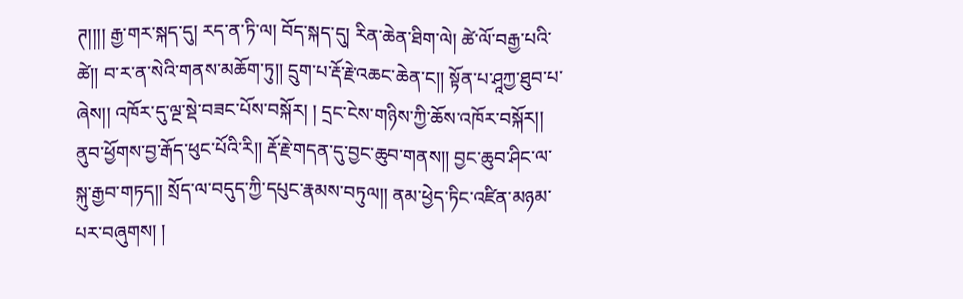ཊ།།།། རྒྱ་གར་སྐད་དུ། རད་ན་ཏི་ལ། བོད་སྐད་དུ། རིན་ཆེན་ཐིག་ལེ། ཚེ་ལོ་བརྒྱ་པའི་ཚེ།། བ་ར་ན་སེའི་གནས་མཆོག་ཏུ།། དྲུག་པ་རྡོ་རྗེ་འཆང་ཆེན་ང།། སྟོན་པ་ཤཱཀྱ་ཐུབ་པ་ཞེས།། འཁོར་དུ་ལྔ་སྡེ་བཟང་པོས་བསྐོར། ། དྲང་ངེས་གཉིས་ཀྱི་ཆོས་འཁོར་བསྐོར།། ནུབ་ཕྱོགས་བྱ་རྒོད་ཕུང་པོའི་རི།། རྡོ་རྗེ་གདན་དུ་བྱང་ཆུབ་གནས།། བྱང་ཆུབ་ཤིང་ལ་སྐུ་རྒྱབ་གཏད།། སྲོད་ལ་བདུད་ཀྱི་དཔུང་རྣམས་བཏུལ།། ནམ་ཕྱེད་ཏིང་འཛིན་མཉམ་པར་བཞུགས། །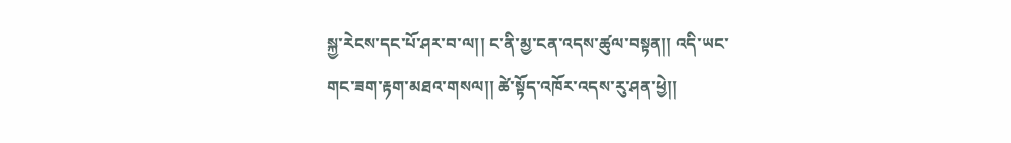སྐྱ་རེངས་དང་པོ་ཤར་བ་ལ།། ང་ནི་མྱ་ངན་འདས་ཚུལ་བསྟན།། འདི་ཡང་གང་ཟག་རྟག་མཐའ་གསལ།། ཚེ་སྟོད་འཁོར་འདས་རུ་ཤན་ཕྱེ།།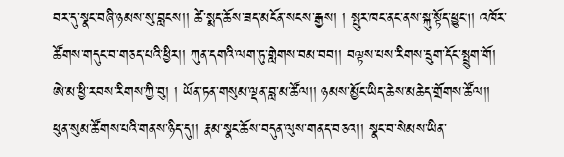བར་དུ་སྣང་བཞི་ཉམས་སུ་བླངས།། ཚེ་སྨད་ཆོས་ཟད་མངོན་སངས་རྒྱས། ། སྤུར་ཁང་ནང་ནས་སྐུ་སྟོད་ཕྱུང།། འཁོར་ཚོགས་གདུང་བ་གཅད་པའི་ཕྱིར།། ཀུན་དགའི་ལག་ཏུ་གླེགས་བམ་བབ།། བལྟས་པས་རིགས་དྲུག་དོང་སྤྲུག་གོ། ཨེ་མ་ཕྱི་རབས་རིགས་ཀྱི་བུ། ། ཡོན་ཏན་གསུམ་ལྡན་བླ་མ་ཚོལ།། ཉམས་མྱོང་ཡིད་ཆེས་མཆེད་གྲོགས་ཚོལ།། ཕུན་སུམ་ཚོགས་པའི་གནས་ཉིད་དུ།། རྣམ་སྣང་ཆོས་བདུན་ལུས་གནད་བཅའ།། སྣང་བ་སེམས་ཡིན་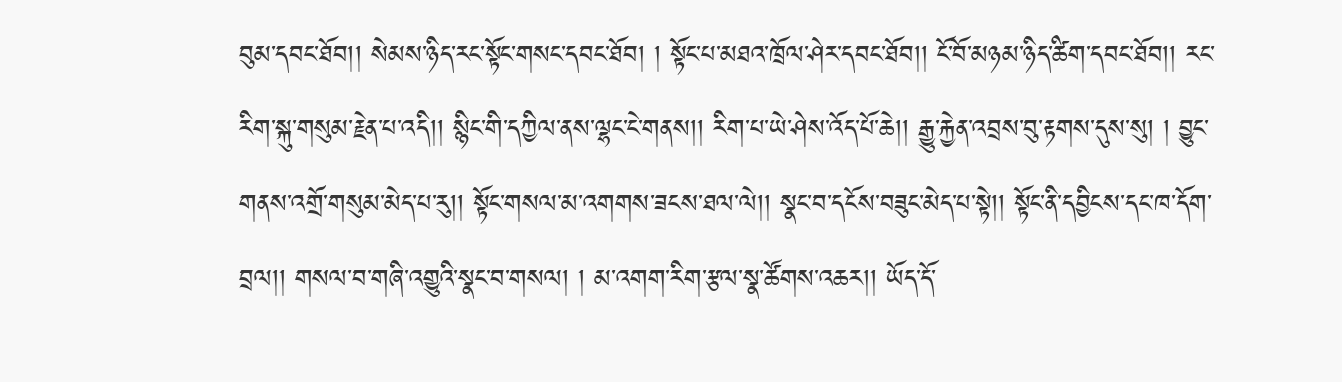བུམ་དབང་ཐོབ།། སེམས་ཉིད་རང་སྟོང་གསང་དབང་ཐོབ། ། སྟོང་པ་མཐའ་ཁྲོལ་ཤེར་དབང་ཐོབ།། ངོ་བོ་མཉམ་ཉིད་ཚིག་དབང་ཐོབ།། རང་རིག་སྐུ་གསུམ་རྗེན་པ་འདི།། སྙིང་གི་དཀྱིལ་ནས་ལྷང་ངེ་གནས།། རིག་པ་ཡེ་ཤེས་འོད་པོ་ཆེ།། རྒྱུ་རྐྱེན་འབྲས་བུ་རྟགས་དུས་སུ། ། བྱུང་གནས་འགྲོ་གསུམ་མེད་པ་རུ།། སྟོང་གསལ་མ་འགགས་ཟངས་ཐལ་ལེ།། སྣང་བ་དངོས་བཟུང་མེད་པ་སྟེ།། སྟོང་ནི་དབྱིངས་དང་ཁ་དོག་བྲལ།། གསལ་བ་གཞི་འགྱུའི་སྣང་བ་གསལ། ། མ་འགག་རིག་རྩལ་སྣ་ཚོགས་འཆར།། ཡོད་དོ་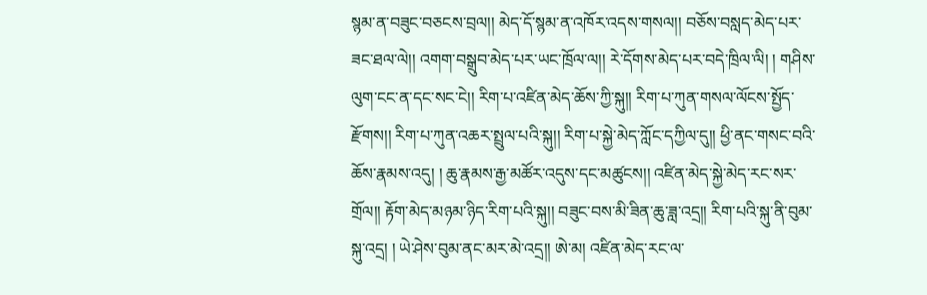སྙམ་ན་བཟུང་བཅངས་བྲལ།། མེད་དོ་སྙམ་ན་འཁོར་འདས་གསལ།། བཅོས་བསླད་མེད་པར་ཟང་ཐལ་ལེ།། འགག་བསྒྲུབ་མེད་པར་ཡང་ཁྲོལ་ལ།། རེ་དོགས་མེད་པར་བདེ་ཁྲིལ་ལི། ། གཤིས་ལུག་ངང་ན་དང་སང་ངེ།། རིག་པ་འཛིན་མེད་ཆོས་ཀྱི་སྐུ།། རིག་པ་ཀུན་གསལ་ལོངས་སྤྱོད་རྫོགས།། རིག་པ་ཀུན་འཆར་སྤྲུལ་པའི་སྐུ།། རིག་པ་སྐྱེ་མེད་ཀློང་དཀྱིལ་དུ།། ཕྱི་ནང་གསང་བའི་ཆོས་རྣམས་འདུ། ། ཆུ་རྣམས་རྒྱ་མཚོར་འདུས་དང་མཚུངས།། འཛིན་མེད་སྐྱེ་མེད་རང་སར་གྲོལ།། རྟོག་མེད་མཉམ་ཉིད་རིག་པའི་སྐུ།། བཟུང་བས་མི་ཟིན་ཆུ་ཟླ་འདྲ།། རིག་པའི་སྐུ་ནི་བུམ་སྐུ་འདྲ། ། ཡེ་ཤེས་བུམ་ནང་མར་མེ་འདྲ།། ཨེ་མ། འཛིན་མེད་རང་ལ་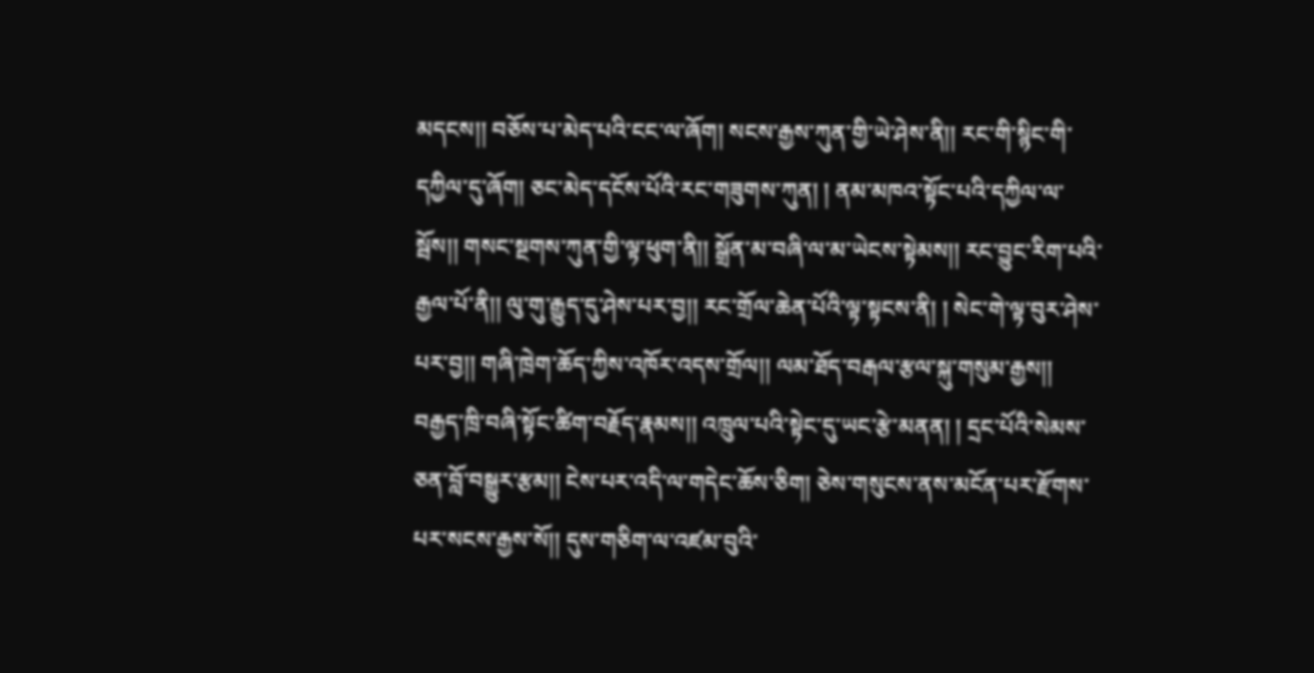མདངས།། བཅོས་པ་མེད་པའི་ངང་ལ་ཞོག། སངས་རྒྱས་ཀུན་གྱི་ཡེ་ཤེས་ནི།། རང་གི་སྙིང་གི་དཀྱིལ་དུ་ཞོག། ཅང་མེད་དངོས་པོའི་རང་གཟུགས་ཀུན། ། ནམ་མཁའ་སྟོང་པའི་དཀྱིལ་ལ་སྦོས།། གསང་སྔགས་ཀུན་གྱི་ལྟ་ཕུག་ནི།། སྒྲོན་མ་བཞི་ལ་མ་ཡེངས་སྟེམས།། རང་བྱུང་རིག་པའི་རྒྱལ་པོ་ནི།། ལུ་གུ་རྒྱུད་དུ་ཤེས་པར་བྱ།། རང་གྲོལ་ཆེན་པོའི་ལྟ་སྟངས་ནི། ། སེང་གེ་ལྟ་བུར་ཤེས་པར་བྱ།། གཞི་ཁྲེག་ཆོད་ཀྱིས་འཁོར་འདས་གྲོལ།། ལམ་ཐོད་བརྒལ་རྩལ་སྐུ་གསུམ་རྒྱས།། བརྒྱད་ཁྲི་བཞི་སྟོང་ཚིག་བརྗོད་རྣམས།། འཁྲུལ་པའི་སྟེང་དུ་ཡང་རྩེ་མནན། ། དྲང་པོའི་སེམས་ཅན་བློ་བསྒྱུར་རྩམ།། ངེས་པར་འདི་ལ་གདེང་ཆོས་ཅིག། ཅེས་གསུངས་ནས་མངོན་པར་རྫོགས་པར་སངས་རྒྱས་སོ།། དུས་གཅིག་ལ་འཛམ་བུའི་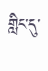གླིང་དུ་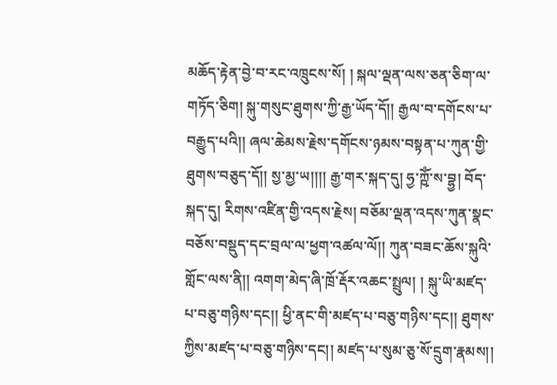མཆོད་རྟེན་བྱེ་བ་རང་འཁྲུངས་སོ། ། སྐལ་ལྡན་ལས་ཅན་ཅིག་ལ་གཏོད་ཅིག། སྐུ་གསུང་ཐུགས་ཀྱི་རྒྱ་ཡོད་དོ།། རྒྱལ་བ་དགོངས་པ་བརྒྱུད་པའི།། ཞལ་ཆེམས་རྗེས་དགོངས་ཉམས་བསྟན་པ་ཀུན་གྱི་ཐུགས་བཅུད་དོ།། སྱ་མྱ་ཡ།།།། རྒྱ་གར་སྐད་དུ། ཧྱ་ཀྵོཾ་ས་བྷྱ། བོད་སྐད་དུ། རིགས་འཛིན་གྱི་འདས་རྗེས། བཅོམ་ལྡན་འདས་ཀུན་སྣང་བཅོས་བསྡུད་དང་བྲལ་ལ་ཕྱག་འཚལ་ལོ།། ཀུན་བཟང་ཆོས་སྐུའི་གློང་ལས་ནི།། འགག་མེད་ཞི་ཁྲོ་རྡོར་འཆང་སྤྲུལ། ། སྐུ་ཡི་མཛད་པ་བཅུ་གཉིས་དང།། ཕྱི་ནང་གི་མཛད་པ་བཅུ་གཉིས་དང།། ཐུགས་ཀྱིས་མཛད་པ་བཅུ་གཉིས་དང།། མཛད་པ་སུམ་ཅུ་སོ་དྲུག་རྣམས།།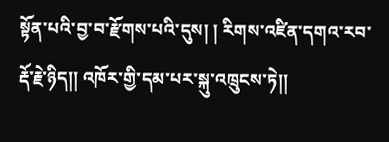སྟོན་པའི་བྱ་བ་རྫོགས་པའི་དུས། ། རིགས་འཛིན་དགའ་རབ་རྡོ་རྗེ་ཉིད།། འཁོར་གྱི་དམ་པར་སྐུ་འཁྲུངས་ཏེ།།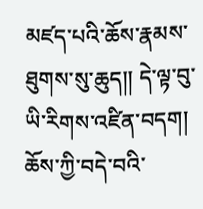མཛད་པའི་ཆོས་རྣམས་ཐུགས་སུ་ཆུད།། དེ་ལྟ་བུ་ཡི་རིགས་འཛིན་བདག། ཆོས་ཀྱི་བདེ་བའི་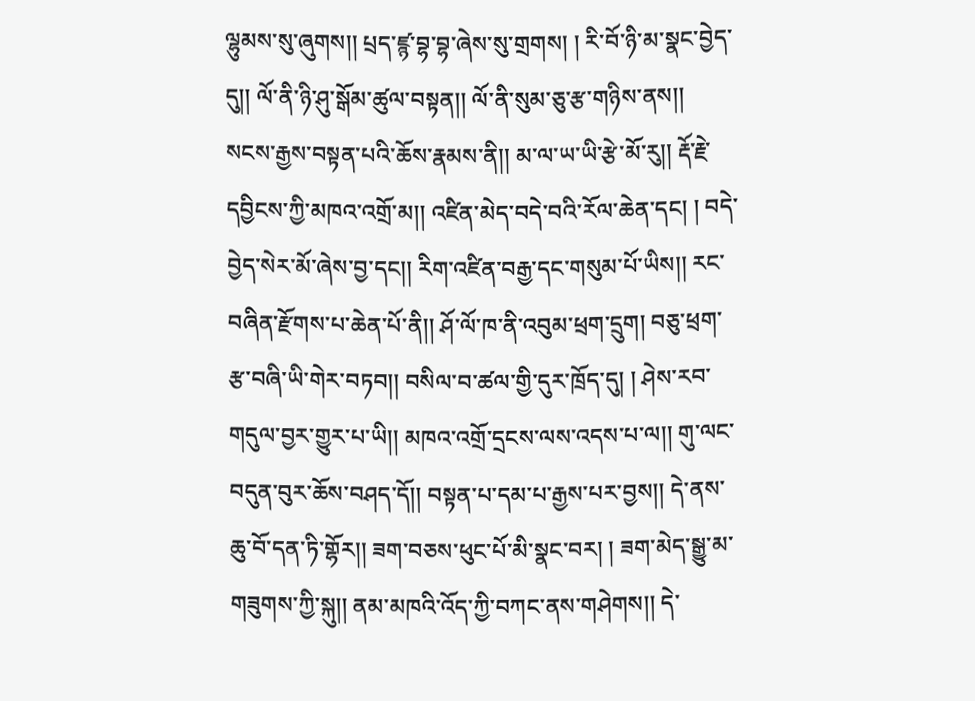ལྷུམས་སུ་ཞུགས།། པྲད་ཛྙ་བྷ་བྷ་ཞེས་སུ་གྲགས། ། རི་བོ་ཉི་མ་སྣང་བྱེད་དུ།། ལོ་ནི་ཉི་ཤུ་སྒོམ་ཚུལ་བསྟན།། ལོ་ནི་སུམ་ཅུ་རྩ་གཉིས་ནས།། སངས་རྒྱས་བསྟན་པའི་ཆོས་རྣམས་ནི།། མ་ལ་ཡ་ཡི་རྩེ་མོ་རུ།། རྡོ་རྗེ་དབྱིངས་ཀྱི་མཁའ་འགྲོ་མ།། འཛིན་མེད་བདེ་བའི་རོལ་ཆེན་དང། ། བདེ་བྱེད་སེར་མོ་ཞེས་བྱ་དང།། རིག་འཛིན་བརྒྱ་དང་གསུམ་པོ་ཡིས།། རང་བཞིན་རྫོགས་པ་ཆེན་པོ་ནི།། ཤོ་ལོ་ཁ་ནི་འབུམ་ཕྲག་དྲུག། བཅུ་ཕྲག་རྩ་བཞི་ཡི་གེར་བཏབ།། བསིལ་བ་ཚལ་གྱི་དུར་ཁྲོད་དུ། ། ཤེས་རབ་གདུལ་བྱར་གྱུར་པ་ཡི།། མཁའ་འགྲོ་དྲངས་ལས་འདས་པ་ལ།། གུ་ལང་བདུན་བུར་ཆོས་བཤད་དོ།། བསྟན་པ་དམ་པ་རྒྱས་པར་བྱས།། དེ་ནས་ཆུ་བོ་དན་ཏི་གྷོར།། ཟག་བཅས་ཕུང་པོ་མི་སྣང་བར། ། ཟག་མེད་སྒྱུ་མ་གཟུགས་ཀྱི་སྐུ།། ནམ་མཁའི་འོད་ཀྱི་བཀང་ནས་གཤེགས།། དེ་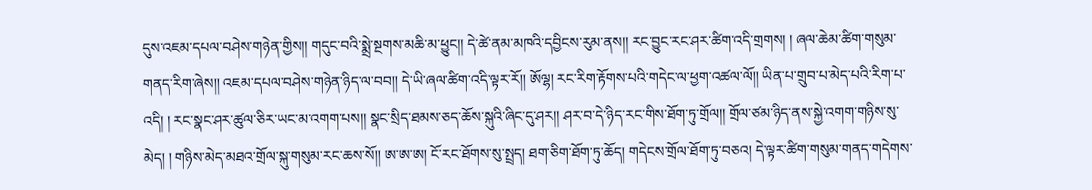དུས་འཇམ་དཔལ་བཤེས་གཉེན་གྱིས།། གདུང་བའི་སྨྲེ་སྔགས་མཆི་མ་ཕྱུང།། དེ་ཚེ་ནམ་མཁའི་དབྱིངས་རུམ་ནས།། རང་བྱུང་རང་ཤར་ཚིག་འདི་གྲགས། ། ཞལ་ཆེམ་ཚིག་གསུམ་གནད་རིག་ཞེས།། འཇམ་དཔལ་བཤེས་གཉེན་ཉིད་ལ་བབ།། དེ་ཡི་ཞལ་ཚིག་འདི་ལྟར་རོ།། ཨོལྷ། རང་རིག་རྟོགས་པའི་གདེང་ལ་ཕྱག་འཚལ་ལོ།། ཡིན་པ་གྲུབ་པ་མེད་པའི་རིག་པ་འདི། ། རང་སྣང་ཤར་ཚུལ་ཅིར་ཡང་མ་འགག་པས།། སྣང་སྲིད་ཐམས་ཅད་ཆོས་སྐུའི་ཞིང་དུ་ཤར།། ཤར་བ་དེ་ཉིད་རང་གིས་ཐོག་ཏུ་གྲོལ།། གྲོལ་ཙམ་ཉིད་ནས་སྐྱེ་འགག་གཉིས་སུ་མེད། ། གཉིས་མེད་མཐའ་གྲོལ་སྐུ་གསུམ་རང་ཆས་སོ།། ཨ་ཨ་ཨ། ངོ་རང་ཐོགས་སུ་སྤྲད། ཐག་ཅིག་ཐོག་ཏུ་ཆོད། གདེངས་གྲོལ་ཐོག་ཏུ་བཅའ། དེ་ལྟར་ཚིག་གསུམ་གནད་གདེགས་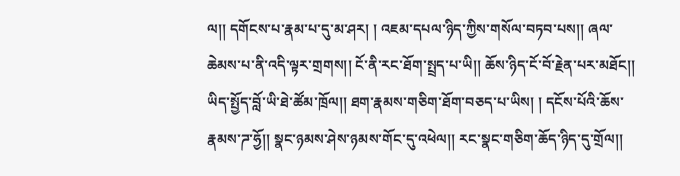ལ།། དགོངས་པ་རྣམ་པ་དུ་མ་ཤར། ། འཇམ་དཔལ་ཉིད་ཀྱིས་གསོལ་བཏབ་པས།། ཞལ་ཆེམས་པ་ནི་འདི་ལྟར་གྲགས།། ངོ་ནི་རང་ཐོག་སྤྲད་པ་ཡི།། ཆོས་ཉིད་ངོ་བོ་རྗེན་པར་མཐོང།། ཡིད་སྤྱོད་བློ་ཡི་ཐེ་ཚོམ་ཁྲོལ།། ཐག་རྣམས་གཅིག་ཐོག་བཅད་པ་ཡིས། ། དངོས་པོའི་ཆོས་རྣམས་ཌ་ཧྱོ།། སྣང་ཉམས་ཤེས་ཉམས་གོང་དུ་འཕེལ།། རང་སྣང་གཅིག་ཆོད་ཉིད་དུ་གྲོལ།།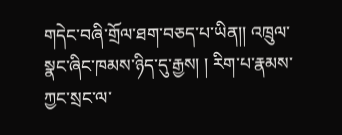གདེང་བཞི་གྲོལ་ཐག་བཅད་པ་ཡིན།། འཁྲུལ་སྣང་ཞིང་ཁམས་ཉིད་དུ་རྒྱས། ། རིག་པ་རྣམས་ཀྱང་སྲང་ལ་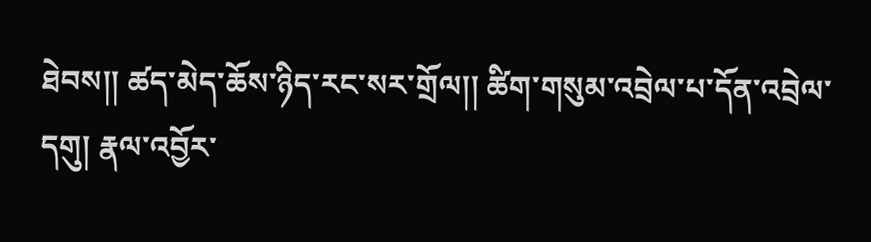ཐེབས།། ཚད་མེད་ཆོས་ཉིད་རང་སར་གྲོལ།། ཚིག་གསུམ་འབྲེལ་པ་དོན་འབྲེལ་དགུ། རྣལ་འབྱོར་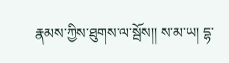རྣམས་ཀྱིས་ཐུགས་ལ་སྦོས།། ས་མ་ཡ། དྷ་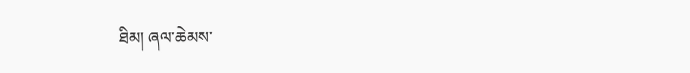ཐིམ། ཞལ་ཆེམས་